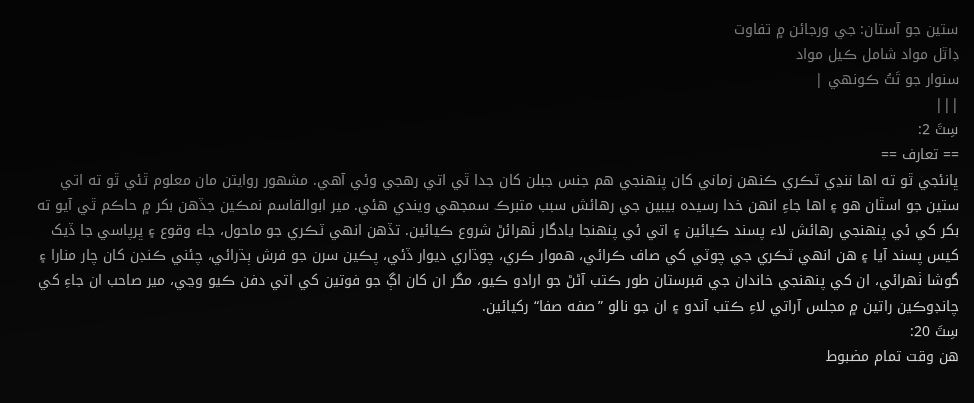ستين جو آستان: جي ورجائن ۾ تفاوت
ڊاٿل مواد شامل ڪيل مواد
سنوار جو تَتُ ڪونهي |
|||
سِٽَ 2:
== تعارف ==
ڀانئجي ٿو ته اھا ننڍي ٽڪري ڪنھن زماني کان پنھنجي ھم جنس جبلن کان جدا ٿي اتي رھجي وئي آھي. مشھور روايتن مان معلوم ٿئي ٿو ته اتي ستين جو اسٿان ھو ۽ اھا جاءِ انھن خدا رسيده بيبين جي رھائش سبب متبرڪ سمجھي ويندي ھئي. مير ابوالقاسم نمڪين جڏھن بکر ۾ حاڪم ٿي آيو ته بکر کي ئي پنھنجي رھائش لاء پسند ڪيائين ۽ اتي ئي پنھنجا يادگار ٺھرائڻ شروع ڪيائين. تڏھن انھي ٽڪري جو ماحول، جاء وقوع ۽ ڀرپاسي جا ڏيک کيس پسند آيا ۽ ھن انھي ٽڪري جي چوٽي کي صاف ڪرائي، ھموار ڪري، چوڌاري ديوار ڏئي، پڪين سرن جو فرش ٻڌرائي، چئني ڪنڊن کان چار منارا ۽ گوشا ٺھرائي، ان کي پنھنجي خاندان جي قبرستان طور ڪتب آڻڻ جو ارادو ڪيو، مگر ان کان اڳ جو فوتين کي اتي دفن ڪيو وڃي، مير صاحب ان جاءِ کي چانڊوڪين راتين ۾ مجلس آراتي لاءِ ڪتب آندو ۽ ان جو نالو ”صفه صفا“ رکيائين.
سِٽَ 20:
ھن وقت تمام مضبوط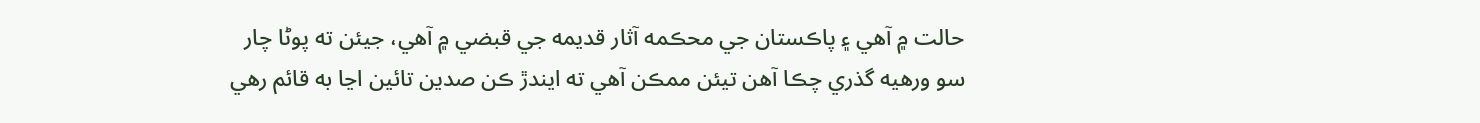حالت ۾ آھي ۽ پاڪستان جي محڪمه آثار قديمه جي قبضي ۾ آھي، جيئن ته پوڻا چار سو ورھيه گذري چڪا آھن تيئن ممڪن آھي ته ايندڙ ڪن صدين تائين اڃا به قائم رھي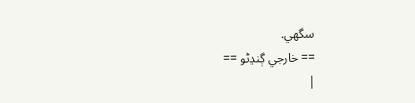سگھي.
== خارجي ڳنڍڻو ==
|